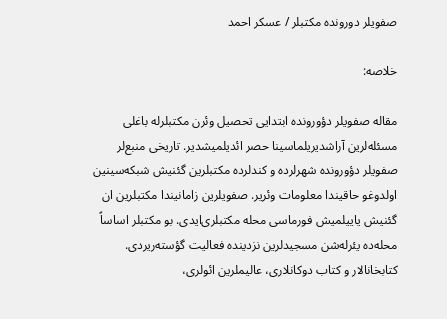صفویلر دورونده مکتبلر / عسکر احمد

خلاصه:

مقاله صفویلر دؤورونده ابتدایی تحصیل وئر‌ن مکتبلرله باغلی مسئله‌لرین آراشدیریلماسینا حصر ائدیلمیشدیر. تاریخی منبع‌لر صفویلر دؤورونده شهرلرده و کندلرده مکتبلرین گئنیش شبکه‌سینین اولدوغو حاقیندا معلومات وئریر. صفویلرین زامانیندا مکتبلرین ان گئنیش یاییلمیش فورماسی محله مکتبلری‌ایدی. بو مکتبلر اساساً محله‌ده یئرله‌شن مسجیدلرین نزدینده فعالیت گؤسته‌ریردی. کتابخانالار و کتاب دوکانلاری، عالیملرین ائولری،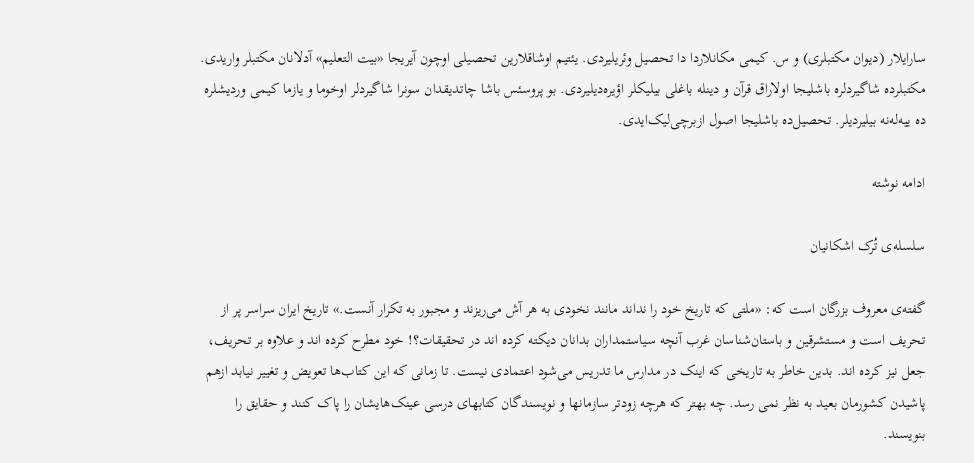سارایلار (دیوان مکتبلری) و س. کیمی مکانلاردا دا تحصیل وئریلیردی. یئتیم اوشاقلارین تحصیلی اوچون آیریجا «بیت التعلیم» آدلانان مکتبلر واریدی. مکتبلرده شاگیردلره باشلیجا اولاراق قرآن و دینله باغلی بیلیکلر اؤیره‌دیلیردی. بو پروسئس باشا چاتدیقدان سونرا شاگیردلر اوخوما و یازما کیمی وردیشلره ده ییه‌له‌نه بیلیردیلر. تحصیل‌ده باشلیجا اصول ازبرچی‌لیک‌ایدی.

ادامه نوشته

سلسله‌ی تُرک اشکانیان

گفته‌ی معروف بزرگان است که: «ملتی که تاریخ خود را نداند مانند نخودی به هر آش می‌ریزند و مجبور به تکرار آنست.» تاریخ ایران سراسر پر از تحریف است و مستشرقین و باستان‌شناسان غرب آنچه سیاستمداران بدانان دیکته کرده اند در تحقیقات؟! خود مطرح کرده اند و علاوه بر تحریف، جعل نیز کرده اند. بدین خاطر به تاریخی که اینک در مدارس ما تدریس می‌شود اعتمادی نیست. تا زمانی که این کتاب‌ها تعویض و تغییر نیابد ازهم پاشیدن کشورمان بعید به نظر نمی رسد. چه بهتر که هرچه زودتر سازمانها و نویسندگان کتابهای درسی عینک‌هایشان را پاک کنند و حقایق را بنویسند.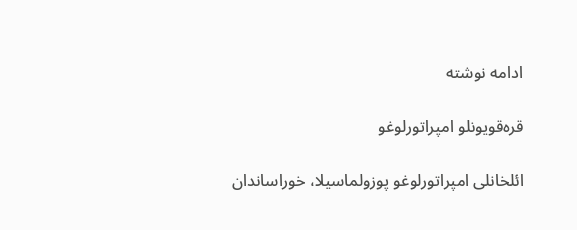ادامه نوشته

قره‌قویونلو امپراتورلوغو

ائلخانلی امپراتورلوغو پوزولماسیلا، خوراساندان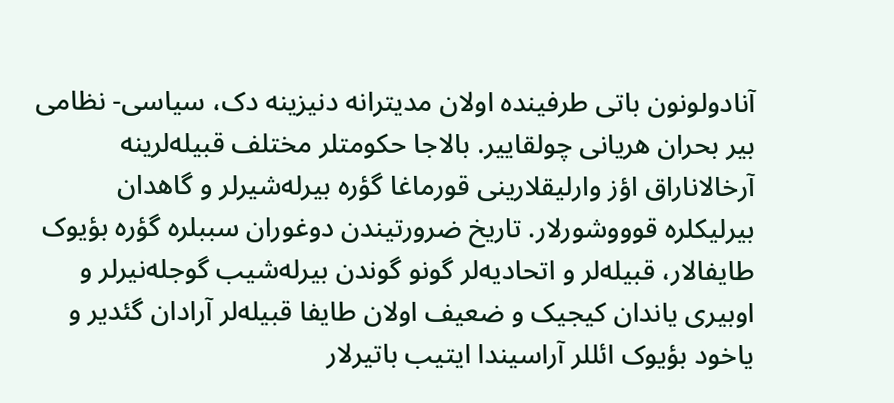آنادولونون باتی طرفینده اولان مدیترانه دنیزینه دک، سیاسی- نظامی بیر بحران هریانی چولقاییر. بالاجا حکومتلر مختلف قبیله‌لرینه آرخالاناراق اؤز وارلیقلارینی قورماغا گؤره بیرله‌شیرلر و گاهدان بیرلیکلره قوووشورلار. تاریخ ضرورتیندن دوغوران سببلره گؤره بؤیوک طایفالار، قبیله‌لر و اتحادیه‌لر گونو گوندن بیرله‌شیب گوجله‌نیرلر و اوبیری یاندان کیجیک و ضعیف اولان طایفا قبیله‌لر آرادان گئدیر و یاخود بؤیوک ائللر آراسیندا ایتیب باتیرلار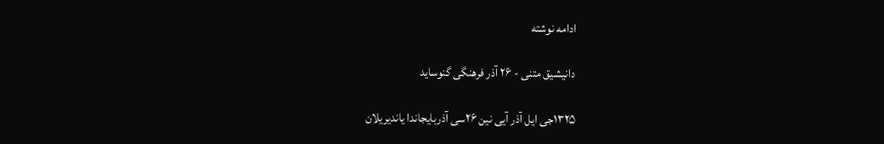ادامه نوشته

دانیشیق متنی - ۲۶ آذر فرهنگی گنوساید

۱۳۲۵جی ایل آذر آیی نین ۲۶سی آذربایجاندا یاندیریلان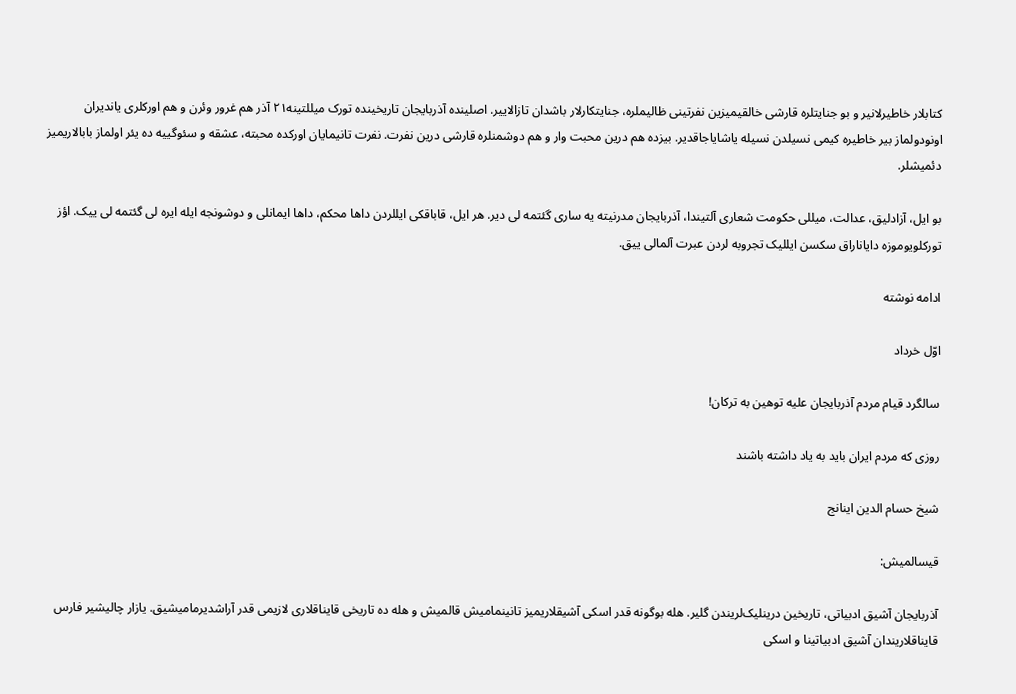کتابلار خاطیرلانیر و بو جنایتلره قارشی خالقیمیزین نفرتینی ظالیملره، جنایتکارلار باشدان تازالاییر. اصلینده آذربایجان تاریخینده تورک میللتینه۲۱ آذر هم غرور وئرن و هم اورکلری یاندیران اونودولماز بیر خاطیره کیمی نسیلدن نسیله یاشایاجاقدیر. بیزده هم درین محبت وار و هم دوشمنلره قارشی درین نفرت. نفرت تانیمایان اورکده محبته، عشقه و سئوگییه ده یئر اولماز بابالاریمیز دئمیشلر.

بو ایل، آزادلیق، عدالت، میللی حکومت شعاری آلتیندا، آذربایجان مدرنیته یه ساری گئتمه لی دیر. هر ایل، قاباقکی ایللردن داها محکم، داها ایمانلی و دوشونجه ایله ایره لی گئتمه لی ییک. اؤز تورکلویوموزه دایاناراق سکسن ایللیک تجروبه لردن عبرت آلمالی ییق.

ادامه نوشته

اوّل خرداد

سالگرد قیام مردم آذربایجان علیه توهین به ترکان!

روزی که مردم ایران باید به یاد داشته باشند

شیخ حسام الدین اینانج

قیسالمیش:

آذربایجان آشیق ادبیاتی، تاریخین درینلیک‌لریندن گلیر. هله بوگونه قدر اسکی آشیقلاریمیز تانینمامیش قالمیش و هله ده تاریخی قایناقلاری لازیمی قدر آراشدیرمامیشیق. یازار چالیشیر فارس قایناقلاریندان آشیق ادبیاتینا و اسکی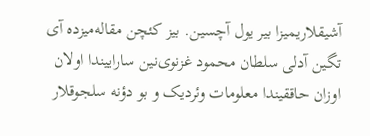آشیقلاریمیزا بیر یول آچسین. بیز کئچن مقاله‌میزده آی تگین آدلی سلطان محمود غزنوی‌نین ساراییندا اولان اوزان حاققیندا معلومات وئردیک و بو دؤنه سلجوقلار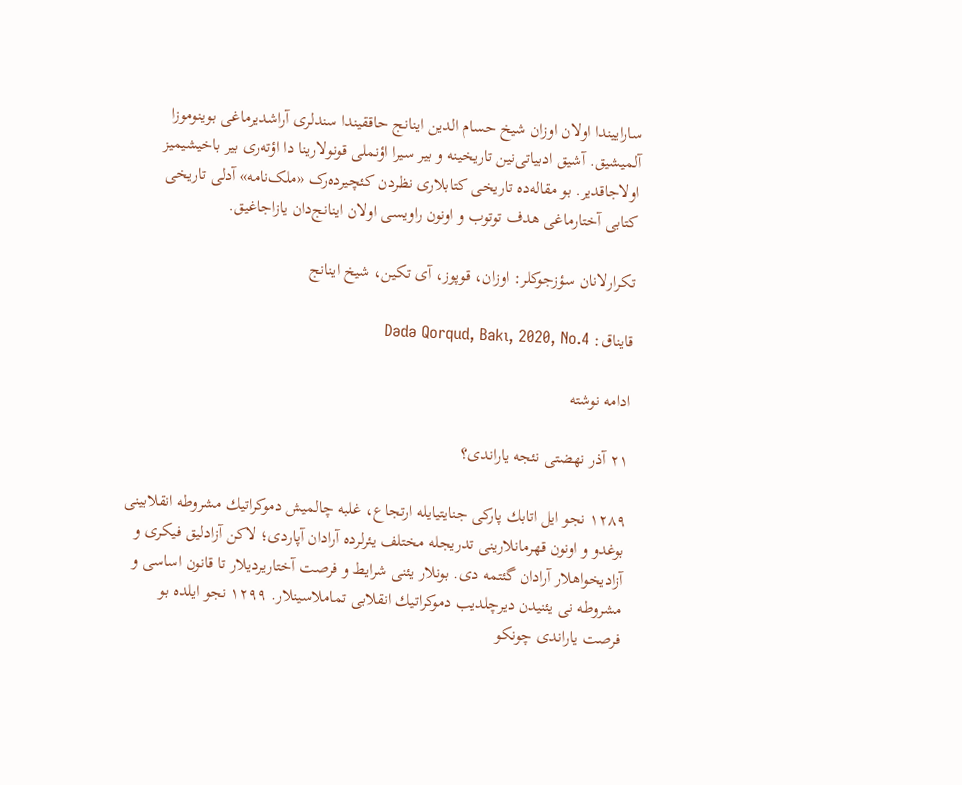ساراییندا اولان اوزان شیخ حسام الدین اینانج حاققیندا سندلری آراشدیرماغی بوینوموزا آلمیشیق. آشیق ادبیاتی‌نین تاریخینه و بیر سیرا اؤنملی قونولارینا دا اؤته‌ری بیر باخیشیمیز اولاجاقدیر. بو مقاله‌ده تاریخی کتابلاری نظردن کئچیرده‌رک «ملک‌نامه» آدلی تاریخی کتابی آختارماغی هدف توتوب و اونون راویسی اولان اینانج‌دان یازاجاغیق.

تکرارلانان سؤزجوکلر: اوزان، قوپوز، آی تکین، شیخ اینانج

قایناق: Dədə Qorqud, Bakı, 2020, No.4

ادامه نوشته

۲۱ آذر نهضتی نئجه یاراندی؟

۱۲۸۹ نجو ایل اتابك پاركی جنایتیایله ارتجاع، غلبه چالمیش دموكراتیك مشروطه انقلابینی بوغدو و اونون قهرمانلارینی تدریجله مختلف یئرلرده آرادان آپاردی؛ لاكن آزادلیق فیكری و آزادیخواهلار آرادان گئتمه دی. بونلار یئنی شرایط و فرصت آختاریردیلار تا قانون اساسی و مشروطه نی یئنیدن دیرچلدیب دموكراتیك انقلابی تماملاسینلار. ۱۲۹۹ نجو ایلده بو فرصت یاراندی چونكو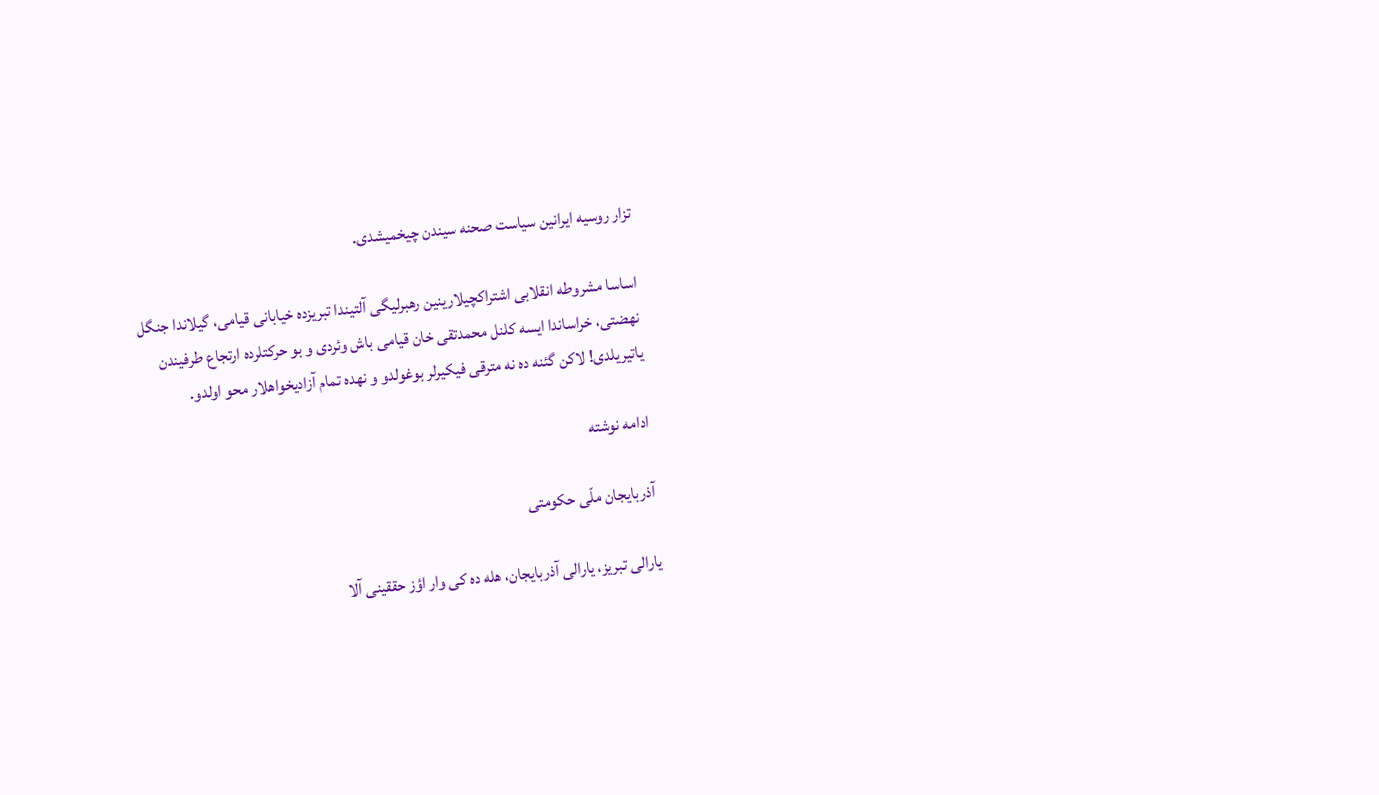تزار روسیه ایرانین سیاست صحنه سیندن چیخمیشدی.

اساسا مشروطه انقلابی اشتراكچیلارینین رهبرلیگی آلتیندا تبریزده خیابانی قیامی، گیلاندا جنگل نهضتی، خراساندا ایسه كلنل محمدتقی خان قیامی باش وئردی و بو حركتلرده ارتجاع طرفیندن یاتیریلدی! لاكن گئنه ده نه مترقی فیكیرلر بوغولدو و نهده تمام آزادیخواهلار محو اولدو.

ادامه نوشته

آذربایجان ملّی حکومتی

یارالی تبریز، یارالی آذربایجان، هله ده کی وار اؤز حققینی آلا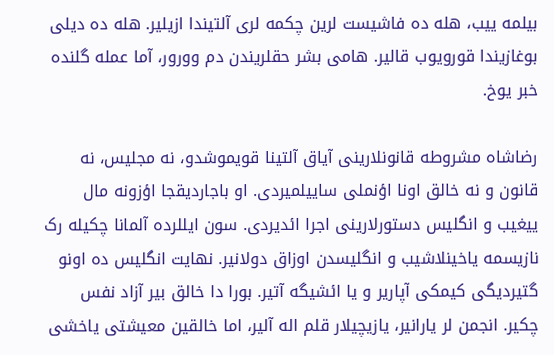بیلمه ییب، هله ده فاشیست لرین چکمه لری آلتیندا ازیلیر. هله ده دیلی بوغازیندا قورویوب قالیر. هامی بشر حقلریندن دم وورور، آما عمله گلنده خبر یوخ.

رضاشاه مشروطه قانونلارینی آیاق آلتینا قویموشدو، نه مجلیس، نه قانون و نه خالق اونا اؤنملی ساییلمیردی. او باجاردیقجا اؤزونه مال ییغیب و انگلیس دستورلارینی اجرا ائدیردی. سون ایللرده آلمانا چکیله رک نازیسمه یاخینلاشیب و انگلیسدن اوزاق دولانیر. نهایت انگلیس ده اونو گتیردیگی کیمکی آپاریر و یا ائشیگه آتیر. بورا دا خالق بیر آزاد نفس چکیر. انجمن لر یارانیر، یازیچیلار قلم اله آلیر، اما خالقین معیشتی یاخشی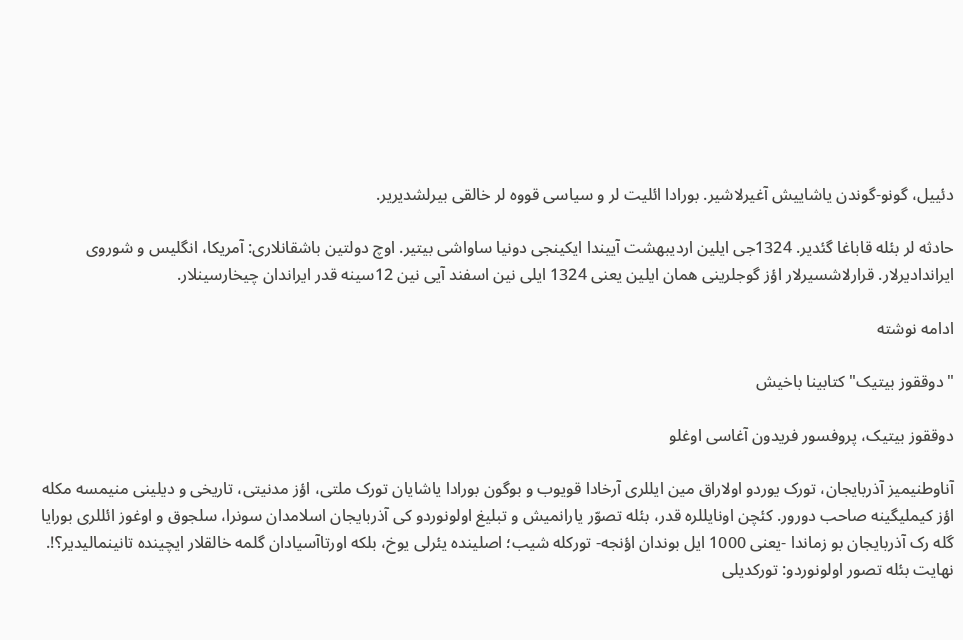دئییل، گونو-گوندن یاشاییش آغیرلاشیر. بورادا ائلیت لر و سیاسی قووه لر خالقی بیرلشدیریر.

حادثه لر بئله قاباغا گئدیر. 1324جی ایلین اردیبهشت آییندا ایکینجی دونیا ساواشی بیتیر. اوچ دولتین باشقانلاری: آمریکا، انگلیس و شوروی ایراندادیرلار. قرارلاشسیرلار اؤز گوجلرینی همان ایلین یعنی 1324 ایلی نین اسفند آیی نین 12سینه قدر ایراندان چیخارسینلار.

ادامه نوشته

"دوققوز بیتیک" کتابینا باخیش

دوققوز بیتیک، پروفسور فریدون آغاسی اوغلو

آناوطنیمیز آذربایجان، تورک یوردو اولاراق مین ایللری آرخادا قویوب و بوگون بورادا یاشایان تورک ملتی، اؤز مدنیتی، تاریخی و دیلینی منیمسه مکله اؤز کیملیگینه صاحب دورور. کئچن اونایللره قدر، بئله تصوّر یارانمیش و تبلیغ اولونوردو کی آذربایجان اسلامدان سونرا، سلجوق و اوغوز ائللری بورایا گله رک آذربایجان بو زماندا -یعنی 1000 ایل بوندان اؤنجه- تورکله شیب؛ اصلینده یئرلی یوخ، بلکه اورتاآسیادان گلمه خالقلار ایچینده تانینمالیدیر؟!. نهایت بئله تصور اولونوردو: تورکدیلی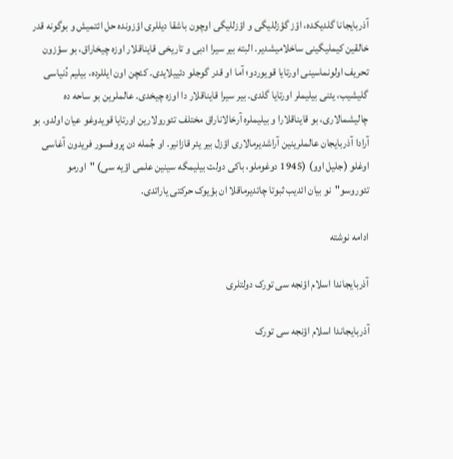آذربایجانا گلدیکده، اؤز گؤزللیگی و اؤزللیگی اوچون باشقا دیللری اؤزونده حل ائتمیش و بوگونه قدر خالقین کیملیگینی ساخلامیشدیر. البته بیر سیرا ادبی و تاریخی قایناقلار اوزه چیخاراق، بو سؤزون تحریف اولونماسینی اورتایا قویوردو؛ آما او قدر گوجلو دئییلایدی. کئچن اون ایللرده، بیلیم دُنیاسی گلیشیب، یئنی بیلیملر اورتایا گلدی. بیر سیرا قایناقلار دا اوزه چیخدی. عالملرین بو ساحه ده چالیشمالاری، بو قایناقلارا و بیلیملره آرخالاناراق مختلف تئورولارین اورتایا قویدوغو عیان اولدو. بو آرادا آذربایجان عالملرینین آراشدیرمالاری اؤزل بیر یئر قازانیر. او جُمله دن پروفسور فریدون آغاسی اوغلو (جلیل اوو) (1945 دوغوملو، باکی دولت بیلیمگه سینین علمی اؤیه سی) "اورمو تئوروسو"نو بیان ائدیب ثبوتا چاتدیرماقلا ان بؤیوک حرکتی یاراتدی.

ادامه نوشته

آذربایجاندا اسلام اؤنجه سی تورک دولتلری

آذربایجاندا اسلام اؤنجه سی تورک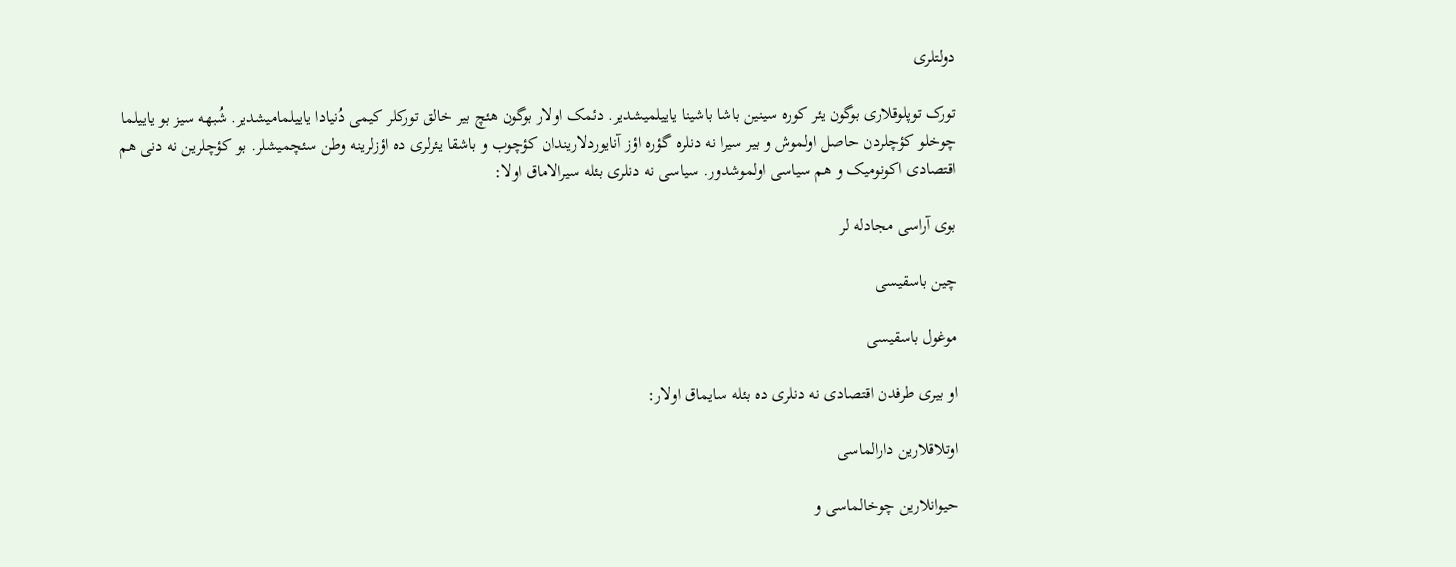دولتلری

تورک توپلوقلاری بوگون یئر کوره سینین باشا باشینا یاییلمیشدیر. دئمک اولار بوگون هئچ بیر خالق تورکلر کیمی دُنیادا یاییلمامیشدیر. شُبهه سیز بو یاییلما چوخلو کؤچلردن حاصل اولموش و بیر سیرا نه دنلره گؤره اؤز آنایوردلاریندان کؤچوب و باشقا یئرلری ده اؤزلرینه وطن سئچمیشلر. بو کؤچلرین نه دنی هم اقتصادی اکونومیک و هم سیاسی اولموشدور. سیاسی نه دنلری بئله سیرالاماق اولا:

بوی آراسی مجادله لر

چین باسقیسی

موغول باسقیسی

او بیری طرفدن اقتصادی نه دنلری ده بئله سایماق اولار:

اوتلاقلارین دارالماسی

حیوانلارین چوخالماسی و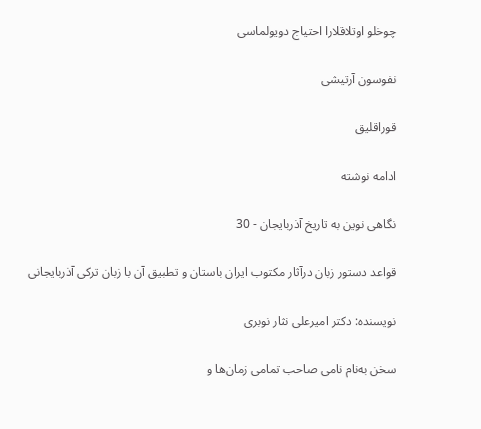چوخلو اوتلاقلارا احتیاج دویولماسی

نفوسون آرتیشی

قوراقلیق

ادامه نوشته

نگاهی نوین به تاریخ آذربایجان - 30

قواعد دستور زبان درآثار مکتوب ایران باستان و تطبیق آن با زبان ترکی آذربایجانی

نویسنده: دکتر امیرعلی نثار نوبری

سخن به‌نام نامی صاحب تمامی زمان‌ها و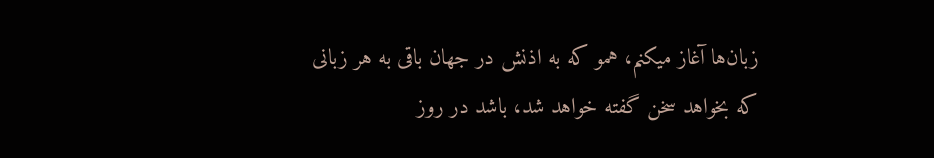زبان‌ها آغاز میکنم، همو که به اذنش در جهان باقی به هر زبانی که بخواهد سخن گفته خواهد شد، باشد در روز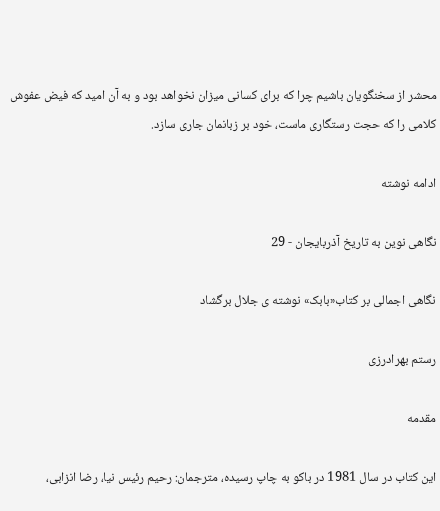محشر از سخنگویان باشیم چرا که برای کسانی میزان نخواهد بود و به آن امید که فیض عفوش کلامی را که حجت رستگاری ماست، خود بر زبانمان جاری سازد.

ادامه نوشته

نگاهی نوین به تاریخ آذربایجان - 29

نگاهی اجمالی بر کتاب«بابک» نوشته ی جلال برگشاد

رستم بهرادرزی

مقدمه

این کتاب در سال 1981 در باکو به چاپ رسیده، مترجمان: رحیم رئیس نیا، رضا انزابی،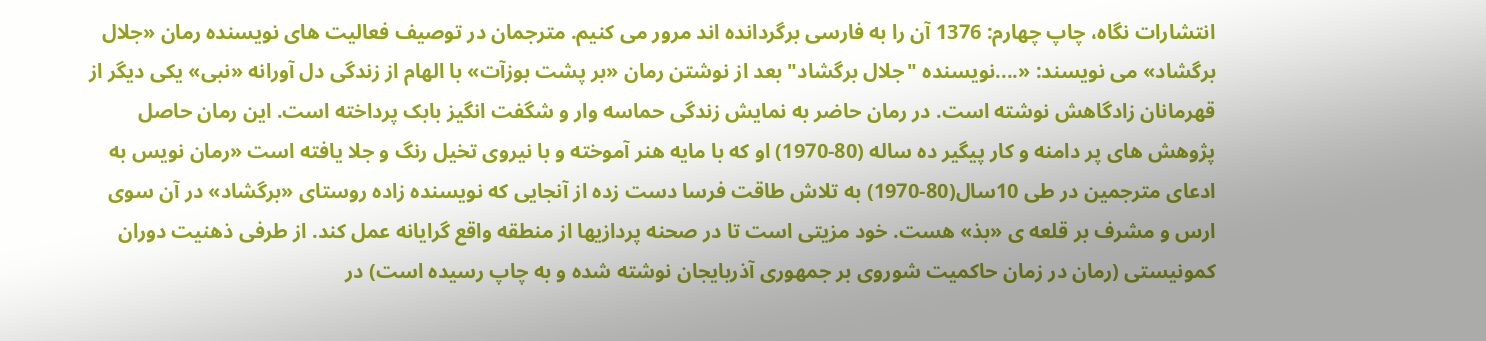انتشارات نگاه، چاپ چهارم: 1376 آن را به فارسی برگردانده اند مرور می کنیم. مترجمان در توصیف فعالیت های نویسنده رمان «جلال برگشاد» می نویسند: «....نویسنده "جلال برگشاد" بعد از نوشتن رمان «بر پشت بوزآت» با الهام از زندگی دل آورانه «نبی» یکی دیگر از قهرمانان زادگاهش نوشته است. در رمان حاضر به نمایش زندگی حماسه وار و شگفت انگیز بابک پرداخته است. این رمان حاصل پژوهش های پر دامنه و کار پیگیر ده ساله (80-1970) او که با مایه هنر آموخته و با نیروی تخیل رنگ و جلا یافته است «رمان نویس به ادعای مترجمین در طی 10سال(80-1970) به تلاش طاقت فرسا دست زده از آنجایی که نویسنده زاده روستای «برگشاد» در آن سوی ارس و مشرف بر قلعه ی «بذ» هست. خود مزیتی است تا در صحنه پردازیها از منطقه واقع گرایانه عمل کند. از طرفی ذهنیت دوران کمونیستی (رمان در زمان حاکمیت شوروی بر جمهوری آذربایجان نوشته شده و به چاپ رسیده است) در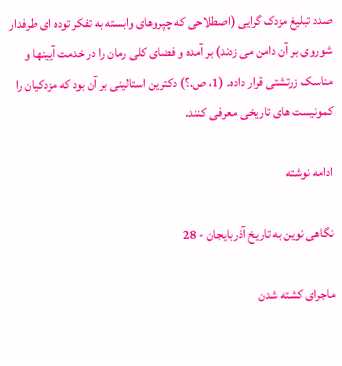صدد تبلیغ مزدک گرایی (اصطلاحی که چپروهای وابسته به تفکر توده ای طرفدار شوروی بر آن دامن می زدند) بر آمده و فضای کلی رمان را در خدمت آیینها و مناسک زرتشتی قرار داده. (1، ص.؟) دکترین استالینی بر آن بود که مزدکیان را کمونیست های تاریخی معرفی کنند.

ادامه نوشته

نگاهی نوین به تاریخ آذربایجان - 28

ماجرای كشته شدن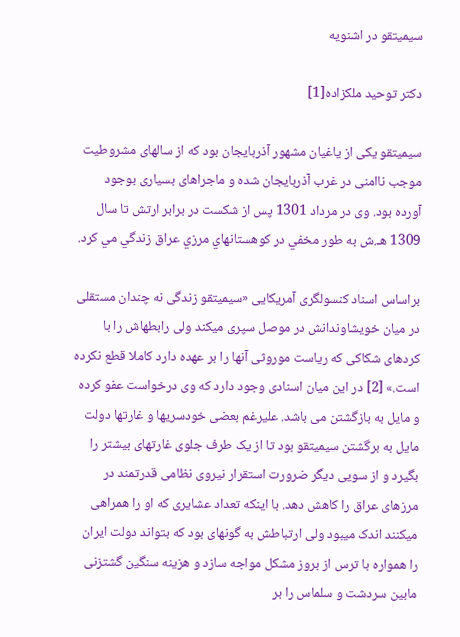سيميتقو در اشنويه

دکتر توحید ملکزاده[1]

سیمیتقو یکی از یاغیان مشهور آذربایجان بود که از سالهای مشروطیت موجب ناامنی در غرب آذربایجان شده و ماجراهای بسیاری بوجود آورده بود. وی در مرداد 1301 پس از شکست در برابر ارتش تا سال 1309 هـ.ش به طور مخفي در كوهستانهاي مرزي عراق زندگي مي كرد.

براساس اسناد کنسولگری آمریکایی «سیمیتقو زندگی نه چندان مستقلی در میان خویشاوندانش در موصل سپری میکند ولی رابطهاش را با کردهای شکاکی که ریاست موروثی آنها را بر عهده دارد کاملا قطع نکرده است.» [2] در این میان اسنادی وجود دارد که وی درخواست عفو کرده و مایل به بازگشتن می باشد. علیرغم بعضی خودسریها و غارتها دولت مایل به برگشتن سیمیتقو بود تا از یک طرف جلوی غارتهای بیشتر را بگیرد و از سویی دیگر ضرورت استقرار نیروی نظامی قدرتمند در مرزهای عراق را کاهش دهد. با اینکه تعداد عشایری که او را همراهی میکنند اندک میبود ولی ارتباطش به گونهای بود که بتواند دولت ایران را همواره با ترس از بروز مشکل مواجه سازد و هزینه سنگین گشتزنی مابین سردشت و سلماس را بر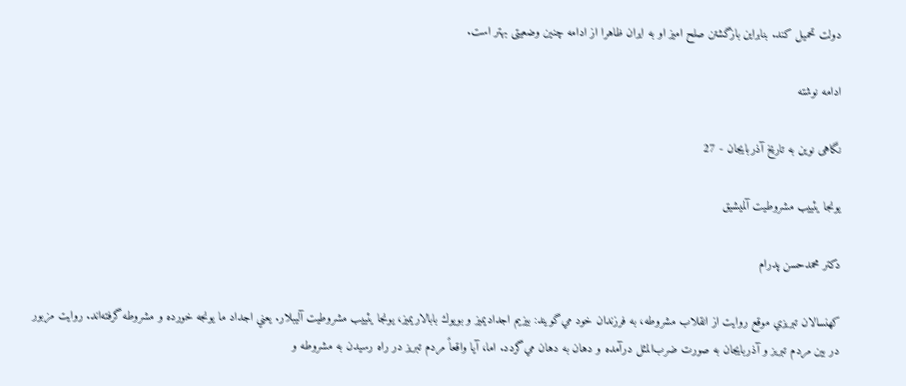دولت تحمیل کند. بنابراین بازگشتن صلح امیز او به ایران ظاهرا از ادامه چنین وضعیتی بهتر است.

ادامه نوشته

نگاهی نوین به تاریخ آذربایجان - 27

يونجا يئييب مشروطيت آلميشيق

دكتر محمدحسن پدرام

كهنسالان تبريزي موقع روايت از انقلاب مشروطه، به فرزندان خود مي‌گويند: بيزيم اجداديميز و بويوك بابالاريميز، يونجا يئييب مشروطيت آليبلار. يعني اجداد ما يونجه خورده و مشروطه گرفته‌اند. روايت مزبور در بين مردم تبريز و آذربايجان به صورت ضرب‌المثل درآمده و دهان به دهان مي‌گردد. اما، آيا واقعاً مردم تبريز در راه رسيدن به مشروطه و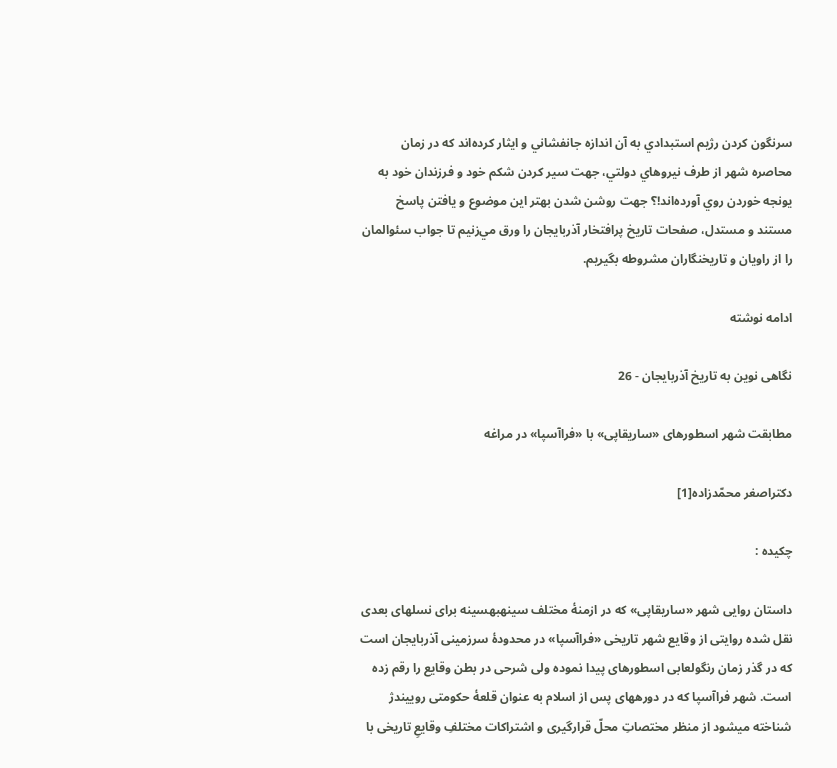سرنگون كردن رژيم استبدادي به آن اندازه جانفشاني و ايثار كرده‌اند كه در زمان محاصره شهر از طرف نيروهاي دولتي، جهت سير كردن شكم خود و فرزندان خود به يونجه خوردن روي آورده‌اند!؟ جهت روشن شدن بهتر اين موضوع و يافتن پاسخ مستند و مستدل، صفحات تاريخ پرافتخار آذربايجان را ورق مي‌زنيم تا جواب سئوالمان را از راويان و تاريخنگاران مشروطه بگيريم.

ادامه نوشته

نگاهی نوین به تاریخ آذربایجان - 26

مطابقت شهر اسطورهای «ساریقاپی» با «فراآسپا» در مراغه

دکتراصغر محمّدزاده[1]

چکیده :

داستان روایی شهر «ساریقاپی» که در ازمنۀ مختلف سینهبهسینه برای نسلهای بعدی نقل شده روایتی از وقایع شهر تاریخی «فراآسپا» در محدودۀ سرزمینی آذربایجان است که در گذر زمان رنگولعابی اسطورهای پیدا نموده ولی شرحی در بطن وقایع را رقم زده است. شهر فراآسپا که در دورههای پس از اسلام به عنوان قلعۀ حکومتی روییندژ شناخته میشود از منظر مختصاتِ محلّ قرارگیری و اشتراکات مختلفِ وقایعِ تاریخی با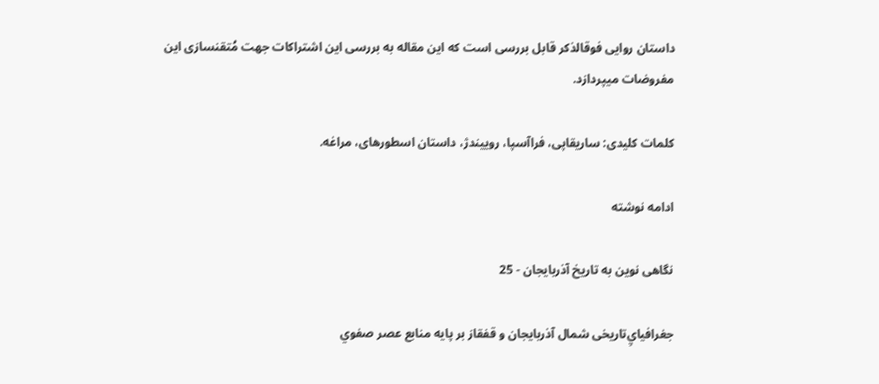داستان روایی فوقالذکر قابل بررسی است که این مقاله به بررسی این اشتراکات جهت مُتقنسازی این مفروضات میپردازد.

کلمات کلیدی: ساریقاپی، فراآسپا، روییندژ، داستان اسطورهای، مراغه.

ادامه نوشته

نگاهی نوین به تاریخ آذربایجان - 25

جغرافيايِ‌تاریخی شمال آذربایجان و قفقاز بر پایه منابع عصر صفوي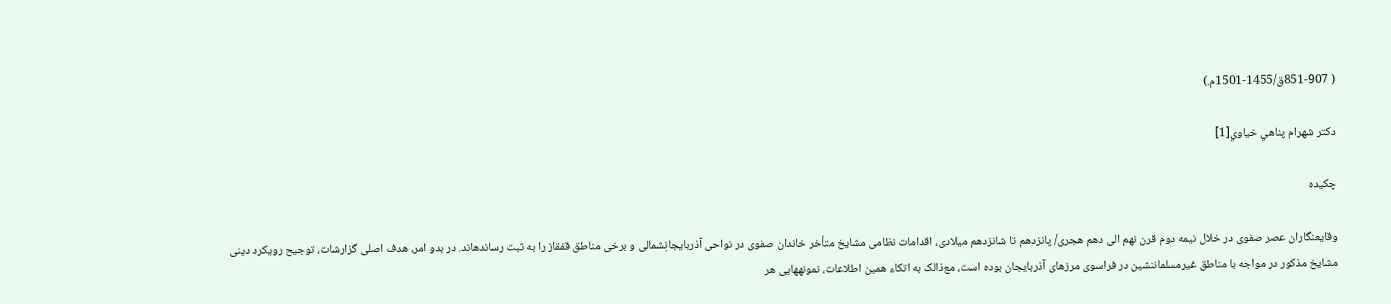( 851-907ق/1455-1501م.)

دکتر شهرام پناهي خياوي[1]

چکیده

وقایعنگاران عصر صفوی در خلال نیمه دوم قرن نهم الی دهم هجری/ پانزدهم تا شانزدهم میلادی، اقدامات نظامی مشایخ متأخر خاندان صفوی در نواحی آذربایجانِشمالی و برخی مناطق قفقاز را به ثبت رساندهاند. در بدو امر، هدف اصلی گزارشات، توجیح رویکرد دینی مشایخ مذکور در مواجه با مناطق غیرمسلماننشین در فراسوی مرزهای آذربایجان بوده است، مع‌ذالک به اتکاء همین اطلاعات، نمونههایی هر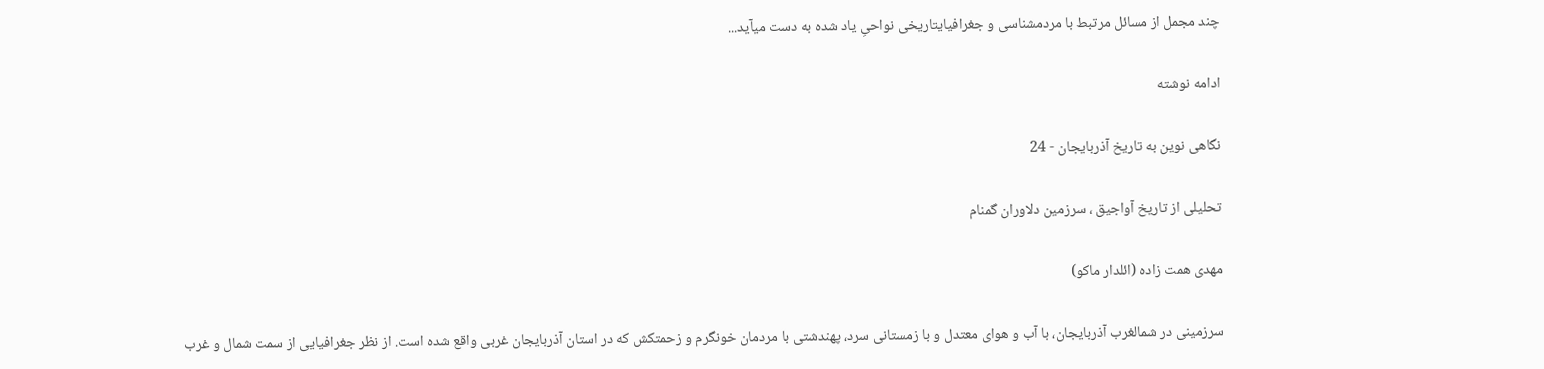چند مجمل از مسائل مرتبط با مردمشناسی و جغرافیایتاریخی نواحیِ یاد شده به دست میآید...

ادامه نوشته

نگاهی نوین به تاریخ آذربایجان - 24

تحلیلی از تاریخ آواجیق ، سرزمین دلاوران گمنام

مهدی همت زاده (ائلدار ماکو)

سرزمینی در شمالغرب آذربایجان، با آب و هوای معتدل و با زمستانی سرد، پهندشتی با مردمان خونگرم و زحمتکش که در استان آذربایجان غربی واقع شده است. از نظر جغرافیایی از سمت شمال و غرب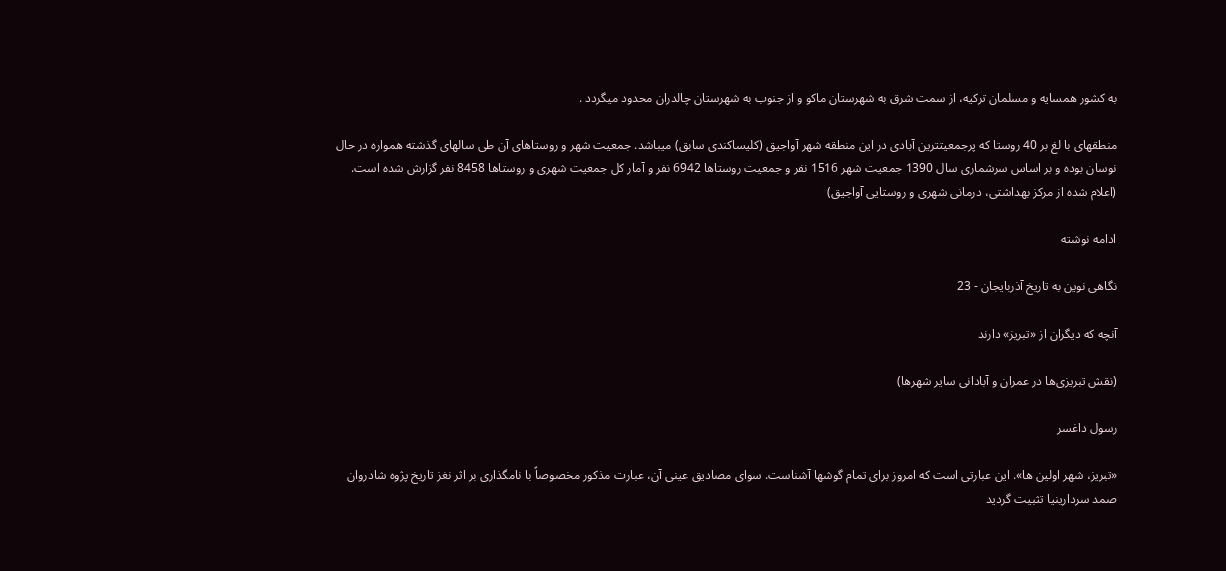به کشور همسایه و مسلمان ترکیه، از سمت شرق به شهرستان ماکو و از جنوب به شهرستان چالدران محدود میگردد .

منطقهای با لغ بر 40 روستا که پرجمعیتترین آبادی در این منطقه شهر آواجیق (کلیساکندی سابق) میباشد. جمعیت شهر و روستاهای آن طی سالهای گذشته همواره در حال نوسان بوده و بر اساس سرشماری سال 1390 جمعیت شهر 1516 نفر و جمعیت روستاها 6942 نفر و آمار کل جمعیت شهری و روستاها 8458 نفر گزارش شده است. (اعلام شده از مرکز بهداشتی، درمانی شهری و روستایی آواجیق)

ادامه نوشته

نگاهی نوین به تاریخ آذربایجان - 23

آنچه که دیگران از «تبریز» دارند

(نقش تبریزی‌ها در عمران و آبادانی سایر شهرها)

رسول داغسر

«تبریز، شهر اولین ها». این عبارتی است که امروز برای تمام گوشها آشناست. سوای مصادیق عینی آن، عبارت مذکور مخصوصاً با نامگذاری بر اثر نغز تاریخ پژوه شادروان صمد سردارینیا تثبیت گردید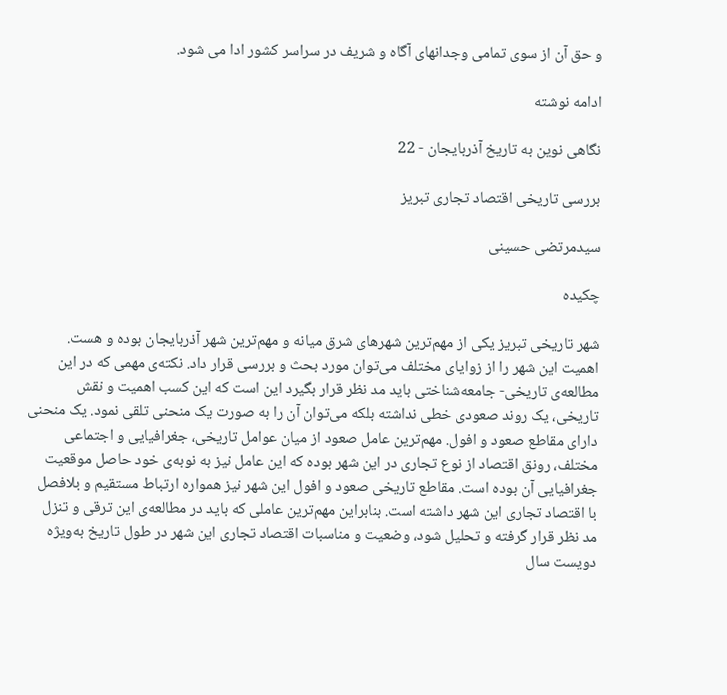و حق آن از سوی تمامی وجدانهای آگاه و شریف در سراسر کشور ادا می شود.

ادامه نوشته

نگاهی نوین به تاریخ آذربایجان - 22

بررسی تاریخی اقتصاد تجاری تبریز

سیدمرتضی حسینی

چکیده

شهر تاریخی تبریز یکی از مهم‌ترین شهرهای شرق میانه و مهم‌ترین شهر آذربایجان بوده و هست. اهمیت این شهر را از زوایای مختلف می‌توان مورد بحث و بررسی قرار داد. نکته‌ی مهمی که در این مطالعه‌ی تاریخی- جامعه‌شناختی باید مد نظر قرار بگیرد این است که این کسب اهمیت و نقش تاریخی، یک روند صعودی خطی نداشته بلکه می‌توان آن را به صورت یک منحنی تلقی نمود. یک منحنی دارای مقاطع صعود و افول. مهم‌ترین عامل صعود از میان عوامل تاریخی، جغرافیایی و اجتماعی مختلف، رونق اقتصاد از نوع تجاری در این شهر بوده که این عامل نیز به نوبه‌ی خود حاصل موقعیت جغرافیایی آن بوده است. مقاطع تاریخی صعود و افول این شهر نیز همواره ارتباط مستقیم و بلافصل با اقتصاد تجاری این شهر داشته است. بنابراین مهم‌ترین عاملی که باید در مطالعه‌ی این ترقی و تنزل مد نظر قرار گرفته و تحلیل شود، وضعیت و مناسبات اقتصاد تجاری این شهر در طول تاریخ به‌ویژه دویست سال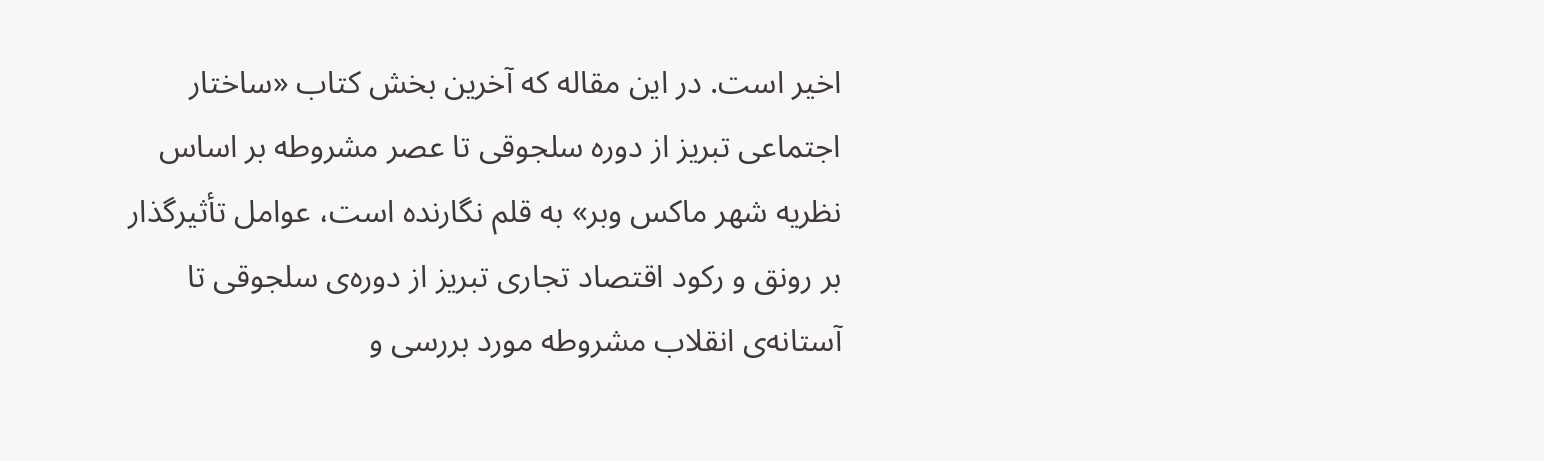اخیر است. در این مقاله که آخرین بخش کتاب «ساختار اجتماعی تبریز از دوره‌ سلجوقی تا عصر مشروطه بر اساس نظریه‌ شهر ماکس وبر» به قلم نگارنده است، عوامل تأثیرگذار بر رونق و رکود اقتصاد تجاری تبریز از دوره‌ی سلجوقی تا آستانه‌ی انقلاب مشروطه مورد بررسی و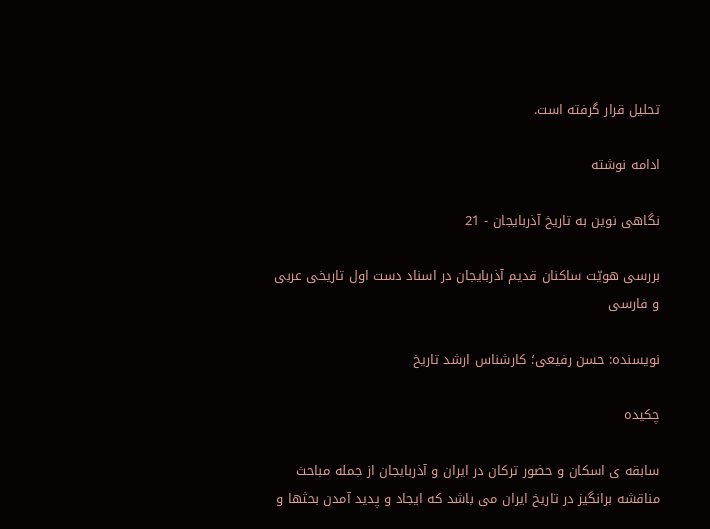تحلیل قرار گرفته است.

ادامه نوشته

نگاهی نوین به تاریخ آذربایجان - 21

بررسی هویّت ساکنان قدیم آذربایجان در اسناد دست اول تاریخی عربی و فارسی

نویسنده: حسن رفیعی؛ کارشناس ارشد تاریخ

چکیده

سابقه ی اسکان و حضور ترکان در ایران و آذربایجان از جمله مباحث مناقشه برانگیز در تاریخ ایران می باشد که ایجاد و پدید آمدن بحثها و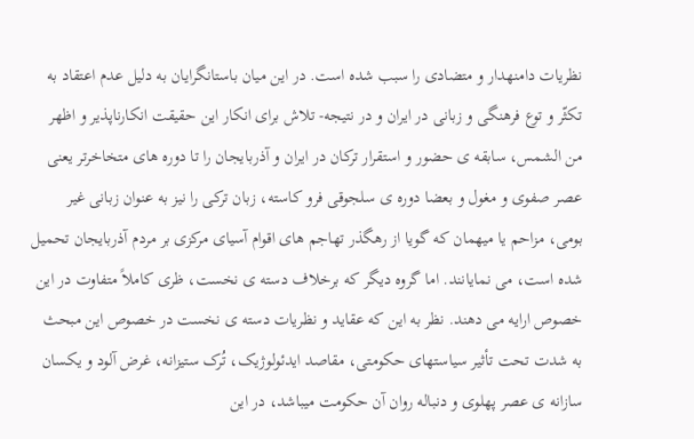نظریات دامنهدار و متضادی را سبب شده است. در این میان باستانگرایان به دلیل عدم اعتقاد به تکثّر و توع فرهنگی و زبانی در ایران و در نتیجه- تلاش برای انکار این حقیقت انکارناپذیر و اظهر من الشمس، سابقه ی حضور و استقرار ترکان در ایران و آذربایجان را تا دوره های متخاخرتر یعنی عصر صفوی و مغول و بعضا دوره ی سلجوقی فرو کاسته، زبان ترکی را نیز به عنوان زبانی غیر بومی، مزاحم یا میهمان که گویا از رهگذر تهاجم های اقوام آسیای مرکزی بر مردم آذربایجان تحمیل شده است، می نمایانند. اما گروه دیگر که برخلاف دسته ی نخست، ظری کاملاً متفاوت در این خصوص ارایه می دهند. نظر به این که عقاید و نظریات دسته ی نخست در خصوص این مبحث به شدت تحت تأثیر سیاستهای حکومتی، مقاصد ایدئولوژیک، تُرک ستیزانه، غرض آلود و یکسان سازانه ی عصر پهلوی و دنباله روان آن حکومت میباشد، در این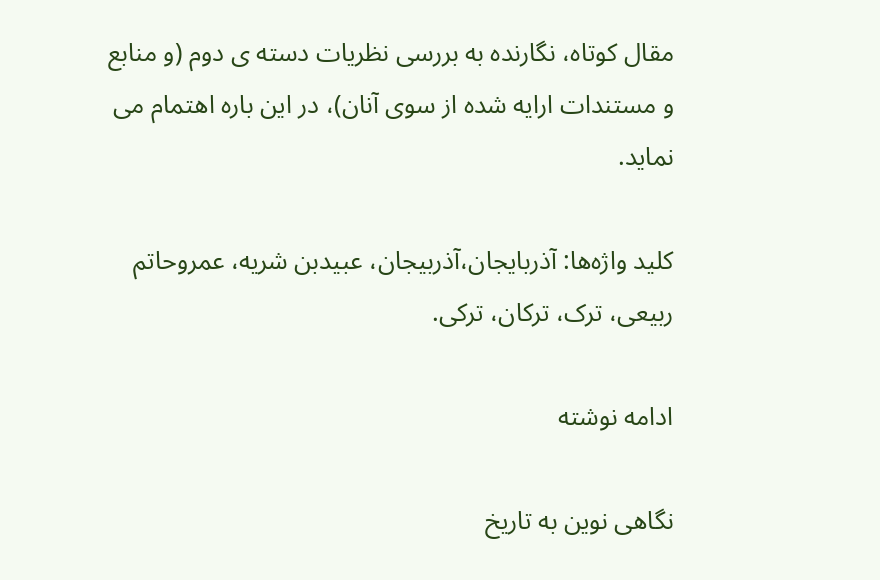مقال کوتاه، نگارنده به بررسی نظریات دسته ی دوم (و منابع و مستندات ارایه شده از سوی آنان)، در این باره اهتمام می نماید.

کلید واژه‌ها: آذربایجان،آذربیجان، عبیدبن شریه، عمروحاتم ربیعی، ترک، ترکان، ترکی.

ادامه نوشته

نگاهی نوین به تاریخ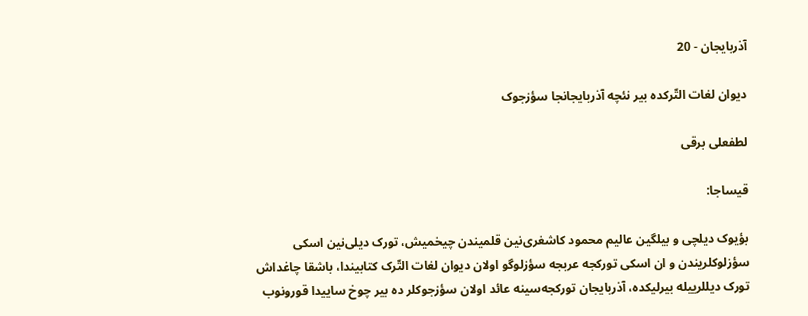آذربایجان - 20

دیوان لغات التّرکده بیر نئچه آذربایجانجا سؤزجوک

لطفعلی برقی

قیساجا:

بؤیوک دیلچی و بیلگین عالیم محمود کاشغری‌نین قلمیندن چیخمیش، تورک دیلی‌نین اسکی سؤزلوکلریندن و ان اسکی تورکجه عربجه سؤزلوگو اولان دیوان لغات التّرک کتابیندا، باشقا چاغداش تورک دیللرییله بیرلیکده، آذربایجان تورکجه‌سینه عائد اولان سؤزجوکلر ده بیر چوخ ساییدا قورونوب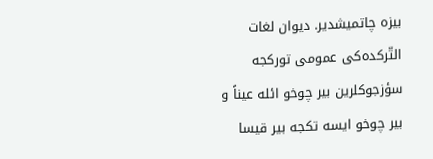بیزه چاتمیشدیر. دیوان لغات التّرکده‌کی عمومی تورکجه سؤزجوکلرین بیر چوخو ائله عیناً و بیر چوخو ایسه تکجه بیر قیسا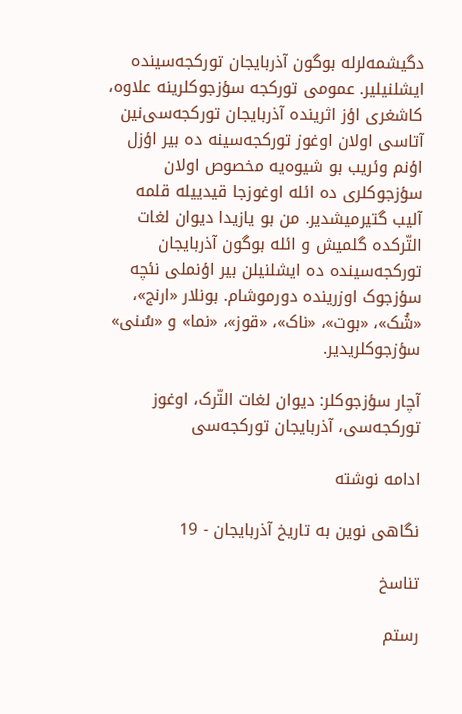دگیشمه‌لرله بوگون آذربایجان تورکجه‌سینده ایشلنیلیر. عمومی تورکجه سؤزجوکلرینه علاوه، کاشغری اؤز اثرینده آذربایجان تورکجه‌سی‌نین آتاسی اولان اوغوز تورکجه‌سینه ده بیر اؤزل اؤنم وئریب بو شیوه‌یه مخصوص اولان سؤزجوکلری ده ائله اوغوزجا قیدییله قلمه آلیب گتیرمیشدیر. من بو یازیدا دیوان لغات التّرکده گلمیش و ائله بوگون آذربایجان تورکجه‌سینده ده ایشلنیلن بیر اؤنملی نئچه سؤزجوک اوزرینده دورموشام. بونلار «ارنج»، «شُک»، «بوت»، «ناک»، «قوز»، «نما» و «سُنی» سؤزجوکلریدیر.

آچار سؤزجوکلر: دیوان لغات التّرک، اوغوز تورکجه‌سی، آذربایجان تورکجه‌سی

ادامه نوشته

نگاهی نوین به تاریخ آذربایجان - 19

تناسخ

رستم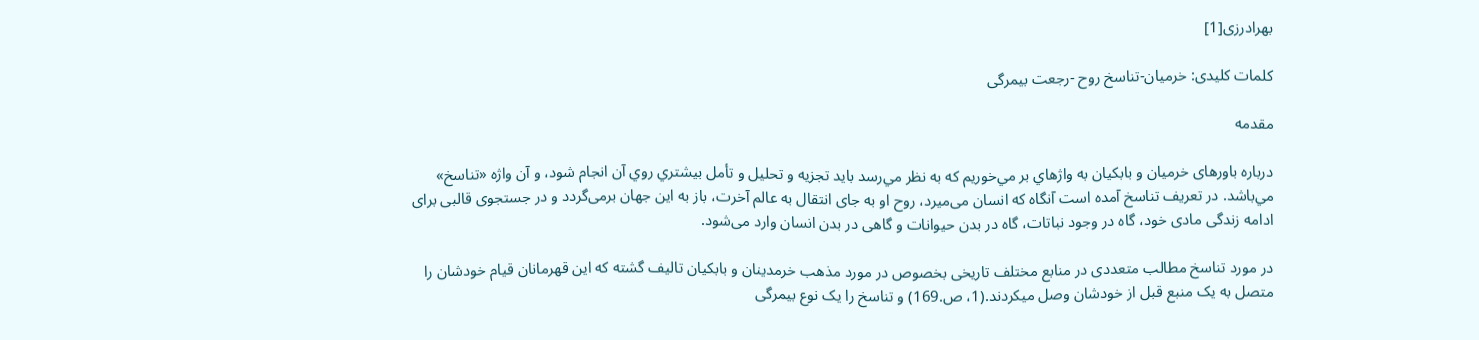بهرادرزی[1]

کلمات کلیدی: خرمیان-تناسخ روح -رجعت بیمرگی

مقدمه

درباره باورهای خرمیان و بابکیان به واژهاي بر مي‌خوريم كه به نظر مي‌رسد بايد تجزيه و تحليل و تأمل بيشتري روي آن انجام شود، و آن واژه «تناسخ» مي‌باشد. در تعریف تناسخ آمده است آنگاه که انسان می‌میرد، روح او به جای انتقال به عالم آخرت، باز به این جهان برمی‌گردد و در جستجوی قالبی برای ادامه زندگی مادی خود، گاه در وجود نباتات، گاه در بدن حیوانات و گاهی در بدن انسان وارد می‌شود.

در مورد تناسخ مطالب متعددی در منابع مختلف تاریخی بخصوص در مورد مذهب خرمدینان و بابکیان تالیف گشته که این قهرمانان قیام خودشان را متصل به یک منبع قبل از خودشان وصل میکردند.(1، ص.169) و تناسخ را یک نوع بیمرگی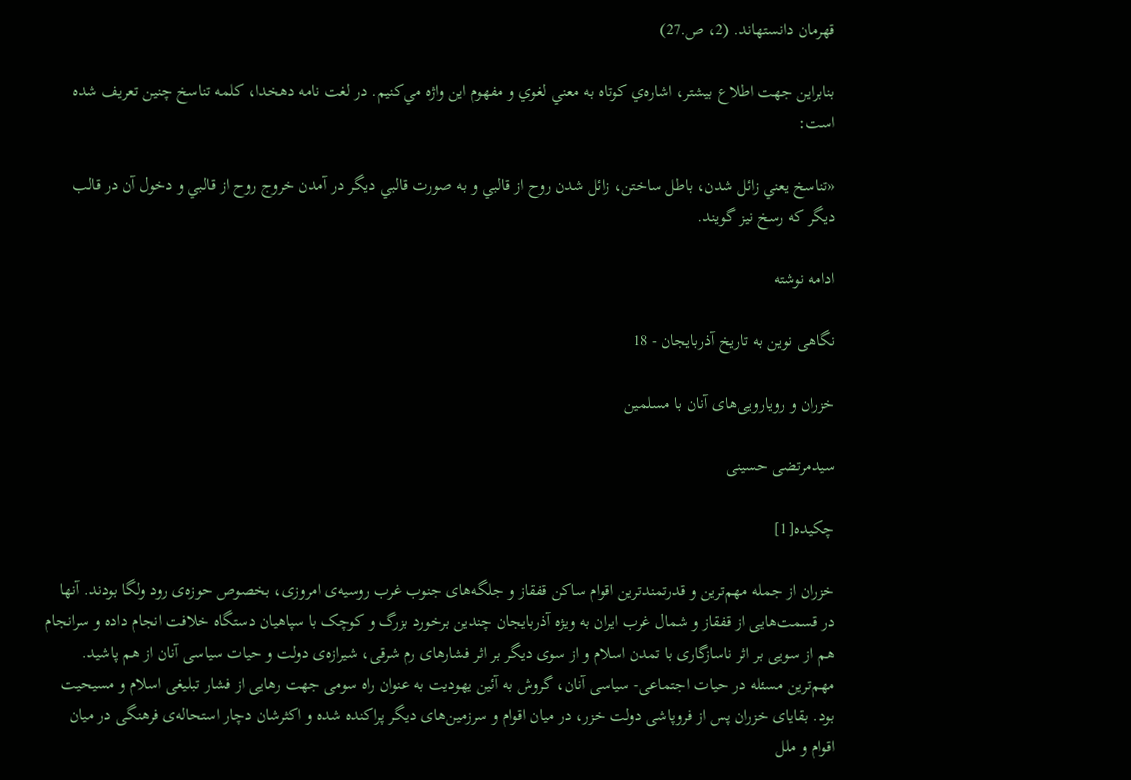قهرمان دانستهاند. (2، ص.27)

بنابراين جهت اطلاع بيشتر، اشاره‌ي كوتاه به معني لغوي و مفهوم اين واژه مي‌كنيم. در لغت نامه دهخدا، كلمه تناسخ چنين تعريف شده است:

«تناسخ يعني زائل شدن، باطل ساختن، زائل شدن روح از قالبي و به صورت قالبي ديگر در آمدن خروج روح از قالبي و دخول آن در قالب ديگر كه رسخ نيز گويند.

ادامه نوشته

نگاهی نوین به تاریخ آذربایجان - 18

خزران و رویارویی‌های آنان با مسلمین

سیدمرتضی حسینی

چکیده[1]

خزران از جمله مهم‌ترین و قدرتمندترین اقوام ساکن قفقاز و جلگه‌های جنوب غرب روسیه‌ی امروزی، بخصوص حوزه‌ی رود ولگا بودند. آنها در قسمت‌هایی از قفقاز و شمال غرب ایران به ویژه آذربایجان چندین برخورد بزرگ و کوچک با سپاهیان دستگاه خلافت انجام داده و سرانجام هم از سویی بر اثر ناسازگاری با تمدن اسلام و از سوی دیگر بر اثر فشارهای رم شرقی، شیرازه‌ی دولت و حیات سیاسی آنان از هم پاشید. مهم‌ترین مسئله در حیات اجتماعی- سیاسی آنان، گروش به آئین یهودیت به عنوان راه سومی جهت رهایی از فشار تبلیغی اسلام و مسیحیت بود. بقایای خزران پس از فروپاشی دولت خزر، در میان اقوام و سرزمین‌های دیگر پراکنده شده و اکثرشان دچار استحاله‌ی فرهنگی در میان اقوام و ملل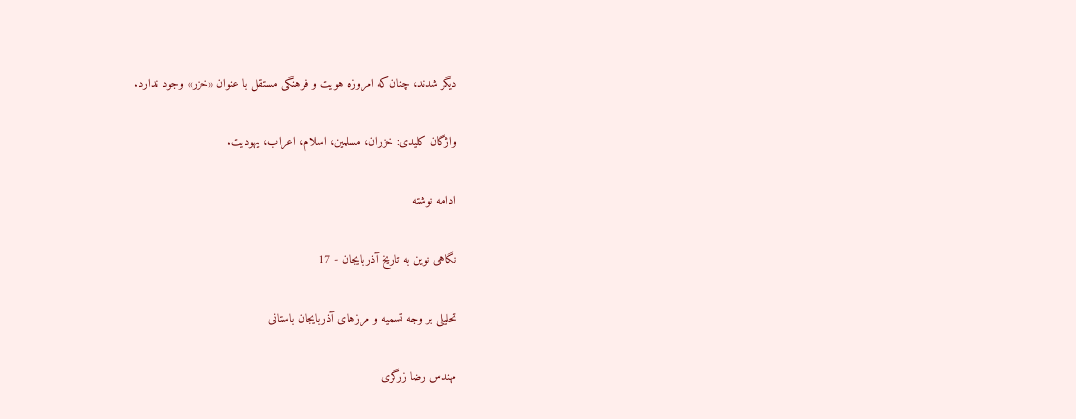دیگر شدند، چنان‌که امروزه هویت و فرهنگی مستقل با عنوان «خزر» وجود ندارد.

واژگان کلیدی: خزران، مسلمین، اسلام، اعراب، یهودیت.

ادامه نوشته

نگاهی نوین به تاریخ آذربایجان - 17

تحلیلی بر وجه تسمیه و مرزهای آذربایجان باستانی

مهندس رضا زرگری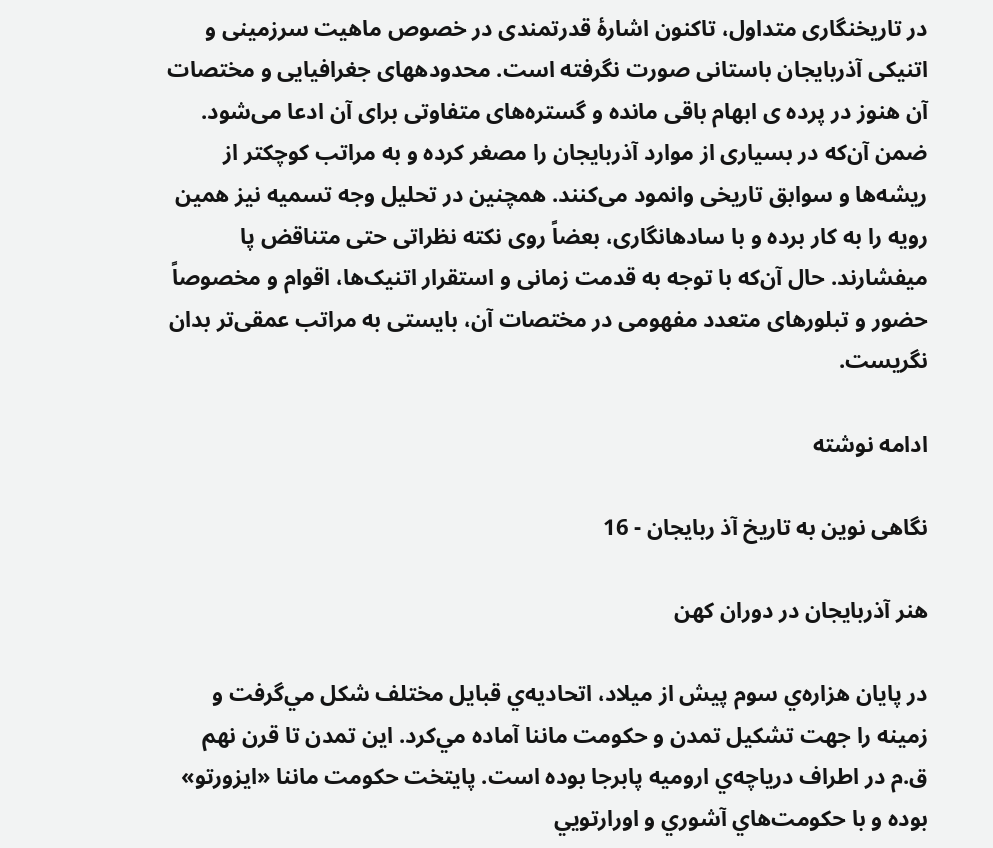در تاریخنگاری متداول، تاکنون اشارۀ قدرتمندی در خصوص ماهیت سرزمینی و اتنیکی آذربایجان باستانی صورت نگرفته است. محدودههای جغرافیایی و مختصات آن هنوز در پرده ی ابهام باقی مانده و گستره‌های متفاوتی برای آن ادعا می‌شود. ضمن آن‌که در بسیاری از موارد آذربایجان را مصغر کرده و به مراتب کوچکتر از ریشه‌ها و سوابق تاریخی وانمود می‌کنند. همچنین در تحلیل وجه تسمیه نیز همین رویه را به کار برده و با سادهانگاری، بعضاً روی نکته نظراتی حتی متناقض پا میفشارند. حال آن‌که با توجه به قدمت زمانی و استقرار اتنیک‌ها، اقوام و مخصوصاً حضور و تبلورهای متعدد مفهومی در مختصات آن، بایستی به مراتب عمقی‌تر بدان نگریست.

ادامه نوشته

نگاهی نوین به تاریخ آذ ربایجان - 16

هنر آذربايجان در دوران كهن

در پايان هزاره‌ي سوم پيش از ميلاد، اتحاديه‌ي قبايل مختلف شكل مي‌گرفت و زمينه را جهت تشكيل تمدن و حكومت ماننا آماده مي‌كرد. اين تمدن تا قرن نهم ق.م در اطراف درياچه‌ي اروميه پابرجا بوده است. پايتخت حكومت ماننا «ايزورتو» بوده و با حكومت‌هاي آشوري و اورارتويي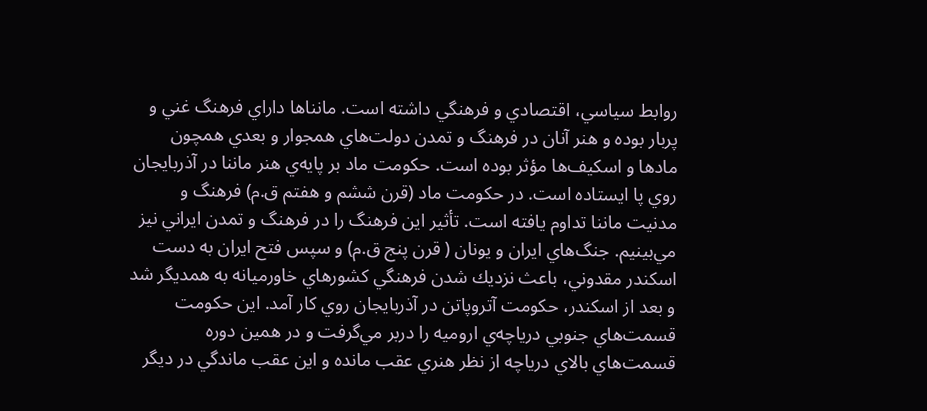روابط سياسي، اقتصادي و فرهنگي داشته است. مانناها داراي فرهنگ غني و پربار بوده و هنر آنان در فرهنگ و تمدن دولت‌هاي همجوار و بعدي همچون مادها و اسكيف‌ها مؤثر بوده است. حكومت ماد بر پايه‌ي هنر ماننا در آذربايجان روي پا ايستاده است. در حكومت ماد (قرن ششم و هفتم ق.م) فرهنگ و مدنيت ماننا تداوم يافته است. تأثير اين فرهنگ را در فرهنگ و تمدن ايراني نيز مي‌بينيم. جنگ‌هاي ايران و يونان ( قرن پنج ق.م) و سپس فتح ايران به دست اسكندر مقدوني، باعث نزديك شدن فرهنگي كشورهاي خاورميانه به همديگر شد و بعد از اسكندر، حكومت آتروپاتن در آذربايجان روي كار آمد. اين حكومت قسمت‌هاي جنوبي درياچه‌ي اروميه را دربر مي‌گرفت و در همين دوره قسمت‌هاي بالاي درياچه از نظر هنري عقب مانده و اين عقب ماندگي در ديگر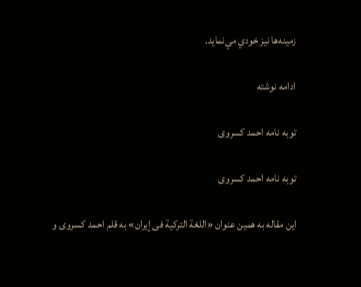زمينه‌ها نيز خودي مي‌نمايد.

ادامه نوشته

توبه نامه احمد کسروی

توبه نامه احمد کسروی

این مقاله به همین عنوان «اللغة التركیة فی إیران» به قلم احمد کسروی و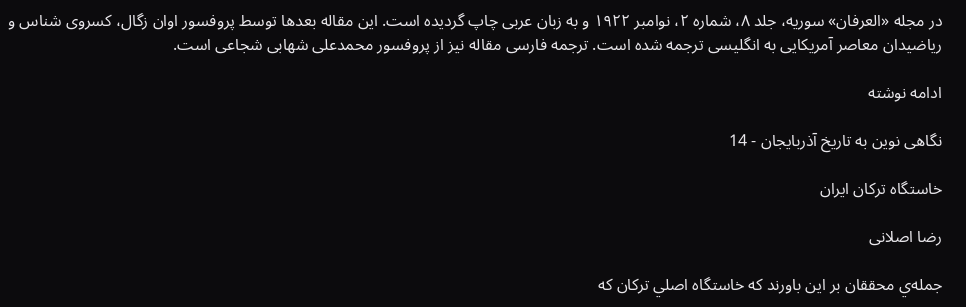در مجله «العرفان» سوریه، جلد ۸، شماره ۲، نوامبر ۱۹۲۲ و به زبان عربی چاپ گردیده است. این مقاله بعدها توسط پروفسور اوان زگال، كسروی شناس و ریاضیدان معاصر آمریكایی به انگلیسی ترجمه شده است. ترجمه فارسی مقاله نیز از پروفسور محمدعلی شهابی شجاعی است.

ادامه نوشته

نگاهی نوین به تاریخ آذربایجان - 14

خاستگاه ترکان ایران

رضا اصلانی

جمله‌ي محققان بر اين باورند كه خاستگاه اصلي تركان كه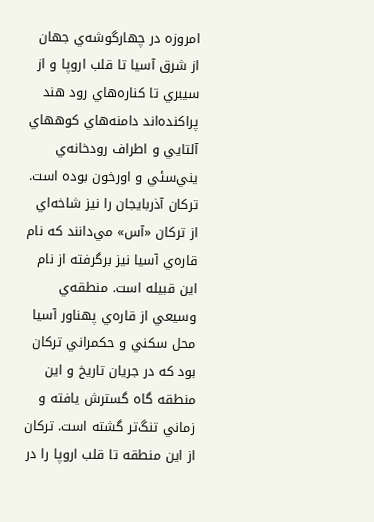امروزه در چهارگوشه‌ي جهان از شرق آسيا تا قلب اروپا و از سيبري تا كناره‌هاي رود هند پراكنده‌اند دامنه‌هاي كوههاي آلتايي و اطراف رودخانه‌ي يني‌سئي و اورخون بوده است. تركان آذربايجان را نيز شاخه‌اي از تركان «آس» مي‌دانند كه نام قاره‌ي آسيا نيز برگرفته از نام اين قبيله است. منطقه‌ي وسيعي از قاره‌ي پهناور آسيا محل سكني و حكمراني تركان بود كه در جريان تاريخ و اين منطقه گاه گسترش يافته و زماني تنگ‌تر گشته است. تركان از اين منطقه تا قلب اروپا را در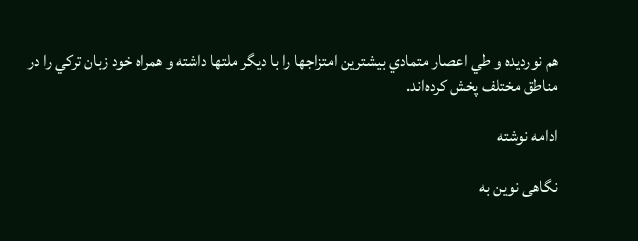هم نورديده و طي اعصار متمادي بيشترين امتزاجها را با ديگر ملتها داشته و همراه خود زبان تركي را در مناطق مختلف پخش كرده‌اند.

ادامه نوشته

نگاهی نوین به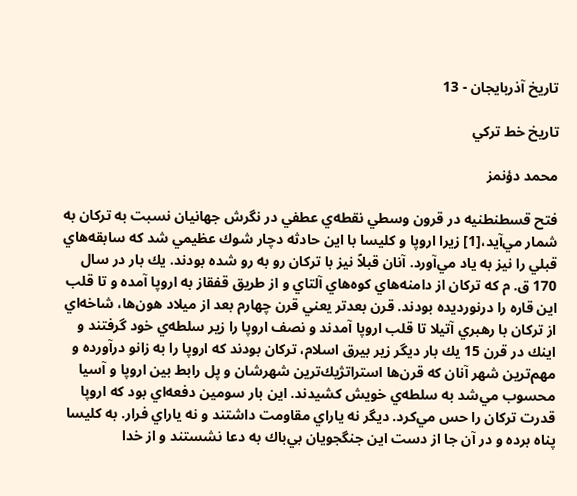تاریخ آذربایجان - 13

تاريخ خط تركي

محمد دؤنمز

فتح قسطنطنيه در قرون وسطي نقطه‌ي عطفي در نگرش جهانيان نسبت به تركان به شمار مي‌آيد،[1] زيرا اروپا و كليسا با اين حادثه دچار شوك عظيمي شد كه سابقه‌هاي قبلي را نيز به ياد مي‌آورد. آنان قبلاً نيز با تركان رو به رو شده بودند. يك بار در سال 170 ق. م كه تركان از دامنه‌هاي كوه‌هاي آلتاي و از طريق قفقاز به اروپا آمده و تا قلب اين قاره را درنورديده بودند. قرن بعدتر يعني قرن چهارم بعد از ميلاد هون‌ها، شاخه‌اي از تركان با رهبري آتيلا تا قلب اروپا آمدند و نصف اروپا را زير سلطه‌ي خود گرفتند و اينك در قرن 15 يك بار ديگر زير بيرق اسلام، تركان بودند كه اروپا را به زانو درآورده و مهم‌ترين شهر آنان كه قرن‌ها استراتژيك‌ترين شهرشان و پل رابط بين اروپا و آسيا محسوب مي‌شد به سلطه‌ي خويش كشيدند. اين بار سومين دفعه‌اي بود كه اروپا قدرت تركان را حس مي‌كرد. ديگر نه ياراي مقاومت داشتند و نه ياراي فرار. به كليسا پناه برده و در آن جا از دست اين جنگجويان بي‌باك به دعا نشستند و از خدا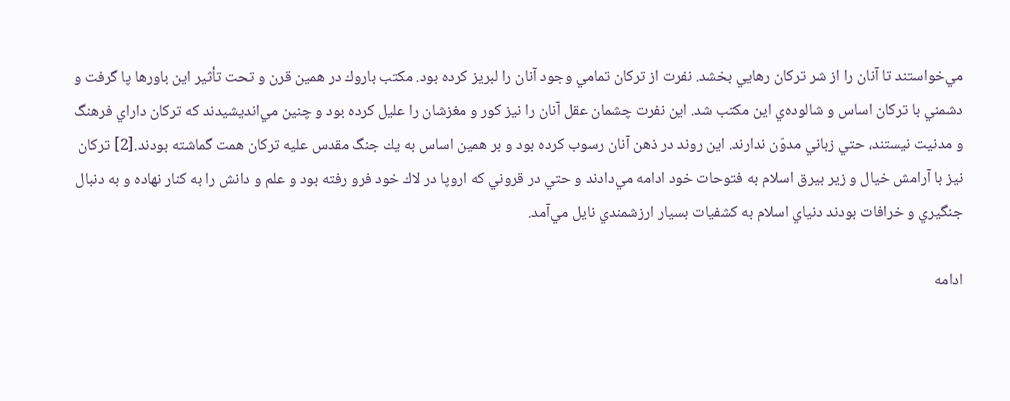مي‌خواستند تا آنان را از شر تركان رهايي بخشد. نفرت از تركان تمامي وجود آنان را لبريز كرده بود. مكتب باروك در همين قرن و تحت تأثير اين باورها پا گرفت و دشمني با تركان اساس و شالوده‌ي اين مكتب شد. اين نفرت چشمان عقل آنان را نيز كور و مغزشان را عليل كرده بود و چنين مي‌انديشيدند كه تركان داراي فرهنگ و مدنيت نيستند، حتي زباني مدوّن ندارند. اين روند در ذهن آنان رسوب كرده بود و بر همين اساس به يك جنگ مقدس عليه تركان همت گماشته بودند.[2] تركان نيز با آرامش خيال و زير بيرق اسلام به فتوحات خود ادامه مي‌دادند و حتي در قروني كه اروپا در لاك خود فرو رفته بود و علم و دانش را به كنار نهاده و به دنبال جنگيري و خرافات بودند دنياي اسلام به كشفيات بسيار ارزشمندي نايل مي‌آمد.

ادامه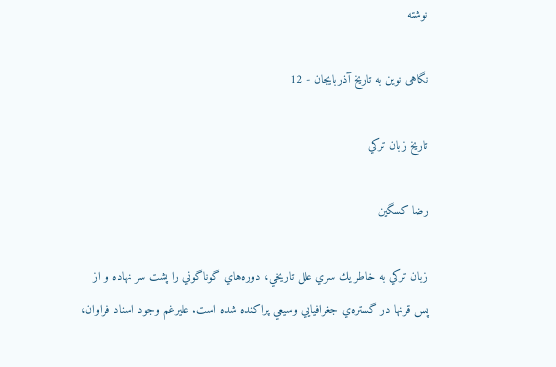نوشته

نگاهی نوین به تاریخ آذربایجان - 12

تاريخ زبان تركي

رضا کسگین

زبان تركي به خاطر يك سري علل تاريخي، دوره‌هاي گوناگوني را پشت سر نهاده و از پس قرنها در گستره‌ي جغرافيايي وسيعي پراكنده شده است. عليرغم وجود اسناد فراوان،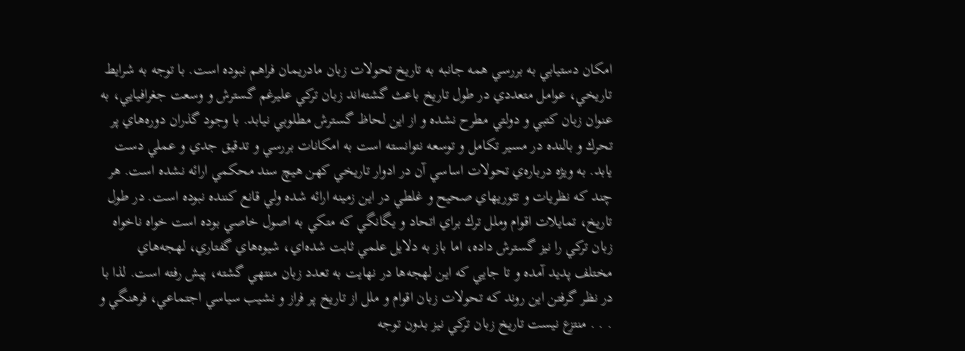امكان دستيابي به بررسي همه جانبه به تاريخ تحولات زبان مادريمان فراهم نبوده است. با توجه به شرايط تاريخي، عوامل متعددي در طول تاريخ باعث گشته‌اند زبان تركي عليرغم گسترش و وسعت جغرافيايي، به عنوان زبان كتبي و دولتي مطرح نشده و از اين لحاظ گسترش مطلوبي نيابد. با وجود گذران دوره‌هاي پر تحرك و بالنده در مسير تكامل و توسعه نتوانسته است به امكانات بررسي و تدقيق جدي و عملي دست يابد. به ويژه درباره‌ي تحولات اساسي آن در ادوار تاريخي كهن هيچ سند محكمي ارائه نشده است. هر چند كه نظريات و تئوريهاي صحيح و غلطي در اين زمينه ارائه شده ولي قانع كننده نبوده است. در طول تاريخ، تمايلات اقوام وملل ترك براي اتحاد و يگانگي كه متكي به اصول خاصي بوده است خواه ناخواه زبان تركي را نيز گسترش داده، اما باز به دلايل علمي ثابت شده‌اي، شيوه‌هاي گفتاري، لهجه‌هاي مختلف پديد آمده و تا جايي كه اين لهجه‌ها در نهايت به تعدد زبان منتهي گشته، پيش رفته است. لذا با در نظر گرفتن اين روند كه تحولات زبان اقوام و ملل از تاريخ پر فراز و نشيب سياسي اجتماعي، فرهنگي و . . . منتزع نيست تاريخ زبان تركي نيز بدون توجه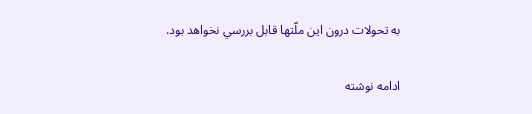به تحولات درون اين ملّتها قابل بررسي نخواهد بود.

ادامه نوشته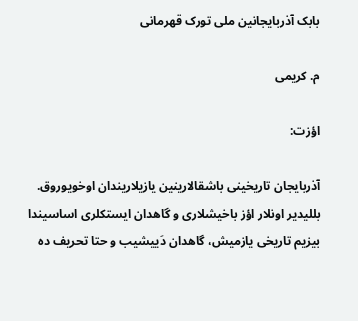بابک آذربایجانین ملی تورک قهرمانی

م. کریمی

اؤزت:

آذربایجان تاریخینی باشقالارینین یازیلاریندان اوخویوروق. بللیدیر اونلار اؤز باخیشلاری و گاهدان ایستکلری اساسیندا بیزیم تاریخی یازمیش، گاهدان دَییشیب و حتا تحریف ده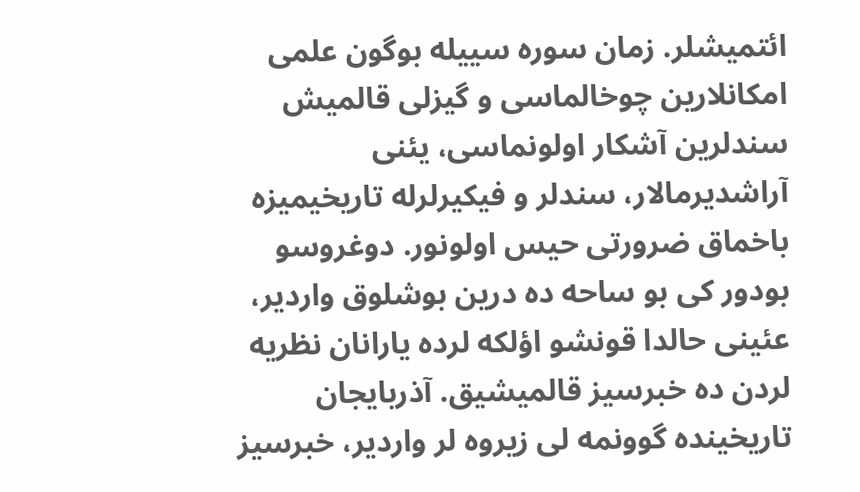ائتمیشلر. زمان سوره سییله بوگون علمی امکانلارین چوخالماسی و گیزلی قالمیش سندلرین آشکار اولونماسی، یئنی آراشدیرمالار، سندلر و فیکیرلرله تاریخیمیزه باخماق ضرورتی حیس اولونور. دوغروسو بودور کی بو ساحه ده درین بوشلوق واردیر، عئینی حالدا قونشو اؤلکه لرده یارانان نظریه لردن ده خبرسیز قالمیشیق. آذربایجان تاریخینده گوونمه لی زیروه لر واردیر، خبرسیز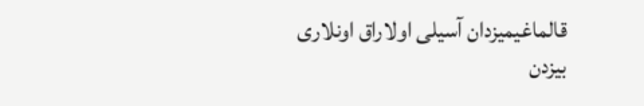قالماغیمیزدان آسیلی اولاراق اونلاری بیزدن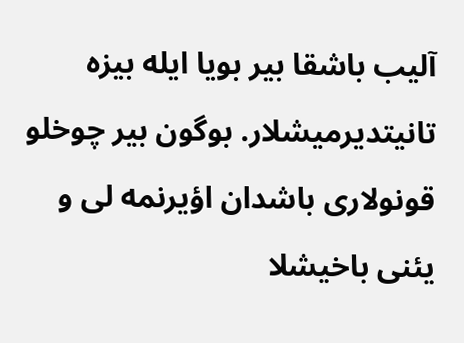آلیب باشقا بیر بویا ایله بیزه تانیتدیرمیشلار. بوگون بیر چوخلو قونولاری باشدان اؤیرنمه لی و یئنی باخیشلا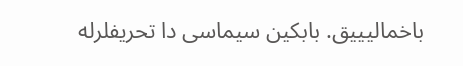باخمالیییق. بابکین سیماسی دا تحریفلرله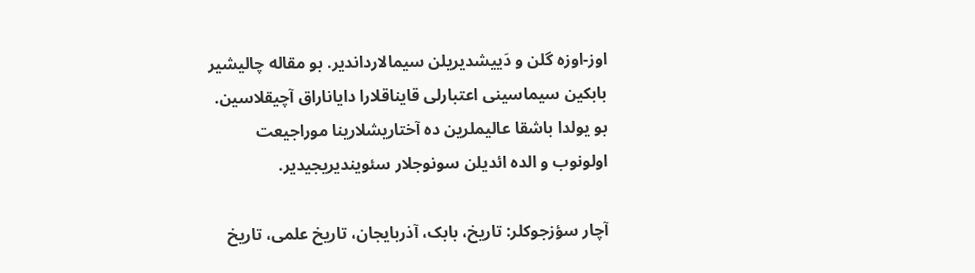اوز-اوزه گلن و دَییشدیریلن سیمالارداندیر. بو مقاله چالیشیر بابکین سیماسینی اعتبارلی قایناقلارا دایاناراق آچیقلاسین. بو یولدا باشقا عالیملرین ده آختاریشلارینا موراجیعت اولونوب و الده ائدیلن سونوجلار سئویندیریجیدیر.

آچار سؤزجوکلر: تاریخ، بابک، آذربایجان، تاریخ علمی، تاریخ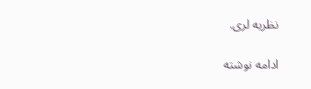نظریه لری.

ادامه نوشته